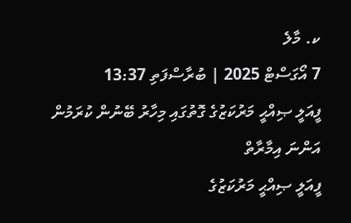ކ. މާލެ
7 އޯގަސްޓް 2025 | ބުރާސްފަތި 13:37
ފީއަލީ ޞިއްޙީ މަރުކަޒުގެ ގޮތުގައި މިހާރު ބޭނުން ކުރަމުން އަންނަ އިމާރާތް
ފީއަލީ ޞިއްޙީ މަރުކަޒުގެ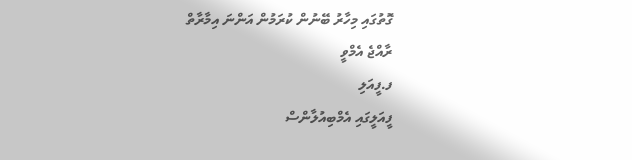ގޮތުގައި މިހާރު ބޭނުން ކުރަމުން އަންނަ އިމާރާތް
ރާއްޖެ އެމްވީ
ފ.ފީއަލި
ފީއަލީގައި އެމްބިއުލާންސް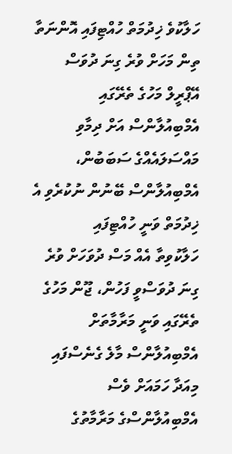ހަލާކުވެ ޚިދުމަތް ހުއްޓިފައި އޮންނަތާ ތިން މަހަށް ވުރެ ގިނަ ދުވަސް
އޭޕްރީލް މަހުގެ ތެރޭގައި އެމްބިއުލާންސް އަށް ދިމާވި މައްސަލައެއްގެ ސަބަބުން، އެމްބިއުލާންސް ބޭނުން ނުކުރެވި އެ ޚިދުމަތް ވަނީ ހުއްޓިފައި
ހަލާކުވިތާ އެއް މަސް ދުވަހަށް ވުރެ ގިނަ ދުވަސްވީ ފަހުން، ޖޫން މަހުގެ ތެރޭގައި ވަނީ މަރާމާތަށް އެމްބިއުލާންސް މާލެ ގެނެސްފައި
މިއަދާ ހަމައަށް ވެސް އެމްބިއުލާންސްގެ މަރާމާތުގެ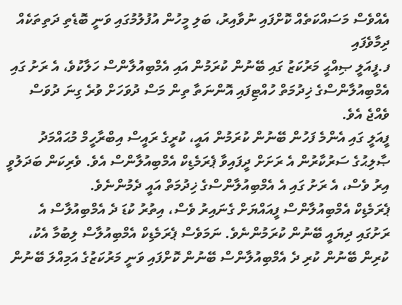އެއްވެސް މަސައްކަތެއް ކޮށްފައި ނުވާއިރު، ބަލި މީހުން އުފުލުމުގައި ވަނީ ބޮޑެތި ދަތިތަކެއް ދިމާވެފައި
ފ.ފީއަލީ ޞިއްޙީ މަރުކަޒު ގައި ބޭނުން ކުރަމުން އައި އެމްބިއުލާންސް ހަލާކުވެ، އެ ރަށު ގައި އެމްބިއުލާންސްގެ ޚިދުމަތް ހުއްޓިފައި އޮންނަތާ ތިން މަސް ދުވަހަށް ވުރެ ގިނަ ދުވަސް ވެއްޖެ އެވެ.
ފީއަލީ ގައި އެންމެ ފަހުން ބޭނުން ކުރަމުން އައީ، ކުރީގެ ރައީސް އިބްރާހީމް މުޙައްމަދު ޞާލިޙުގެ ސަރުކާރުން އެ ރަށަށް ދީފައިވާ ޕެރަމެޑިކް އެމްބިއުލާންސް އެވެ. ވެރިކަން ބަދަލުވީ އިރު ވެސް، އެ ރަށު ގައި އެ އެމްބިއުލާންސްގެ ޚިދުމަތް އައީ ދެމުންނެވެ.
ޕެރަމެޑިކް އެމްބިއުލާންސް ފީއައްޔަށް ގެނައިރު ވެސް، އިތުރު ކުޑަ ދެ އެމްބިއުލާސް އެ ރަށުގައި ދިޔައީ ބޭނުން ކުރަމުންނެވެ. ނަމަވެސް ޕެރަމެޑިކް އެމްބިއުލާސް ލިބުމާ އެކު، ކުރިން ބޭނުން ކުރި ދެ އެމްބިއުލާންސް ބޭނުން ކޮށްފައި ވަނީ މަރުކަޒުގެ އަމިއްލަ ބޭނުން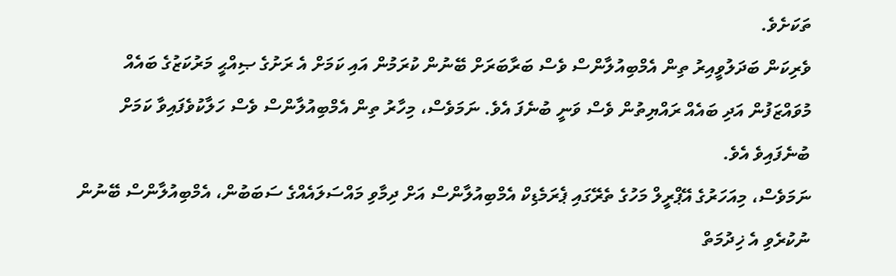ތަކަށެވެ.
ވެރިކަން ބަދަލުވީއިރު ތިން އެމްބިއުލާންސް ވެސް ބަރާބަރަށް ބޭނުން ކުރަމުން އައި ކަމަށް އެ ރަށުގެ ޞިއްޙީ މަރުކަޒުގެ ބައެއް މުވައްޒަފުން އަދި ބައެއް ރައްޔިތުން ވެސް ވަނީ ބުނެފަ އެވެ. ނަމަވެސް، މިހާރު ތިން އެމްބިއުލާންސް ވެސް ހަލާކުވެފައިވާ ކަމަށް ބުނެފައިވެ އެވެ.
ނަމަވެސް، މިއަހަރުގެ އޭޕްރީލް މަހުގެ ތެރޭގައި ޕެރަމެޑިކް އެމްބިއުލާންސް އަށް ދިމާވި މައްސަލައެއްގެ ސަބަބުން، އެމްބިއުލާންސް ބޭނުން ނުކުރެވި އެ ޚިދުމަތް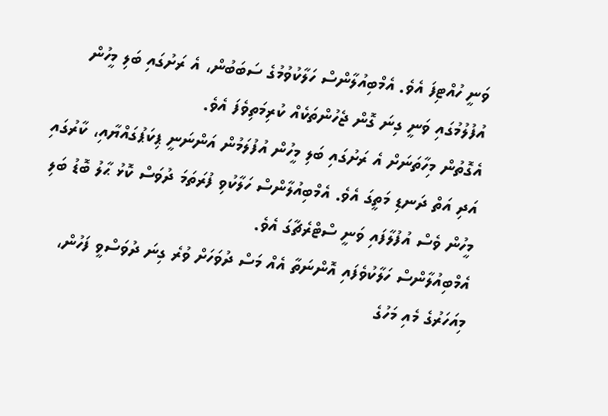ވަނީ ހުއްޓިފަ އެވެ. އެމްބިއުލާންސް ހަލާކުވުމުގެ ސަބަބުން، އެ ރަށުގައި ބަލި މީހުން އުފުލުމުގައި ވަނީ ގިނަ ގޮން ޖެހުންތަކެއް ކުރިމަތިވެފަ އެވެ.
އެގޮތުން މިހާތަނަށް އެ ރަށުގައި ބަލި މީހުން އުފުލަމުން އަންނަނީ ޕިކަޕުގައްޔާއި، ކާރުގައި އަދި އަތް ދަނޑި މަތީގަ އެވެ. އެމްބިއުލާންސް ހަލާކުވި ފުރަތަމަ ދުވަސް ކޮޅު ޙާލު ބޮޑު ބަލި މީހުން ވެސް އުފުލާފައި ވަނީ ސްޓްރެޗާގަ އެވެ.
އެމްބިއުލާންސް ހަލާކުވެފައި އޮންނަތާ އެއް މަސް ދުވަހަށް ވުރެ ގިނަ ދުވަސްވީ ފަހުން، މިއަހަރުގެ މެއި މަހުގެ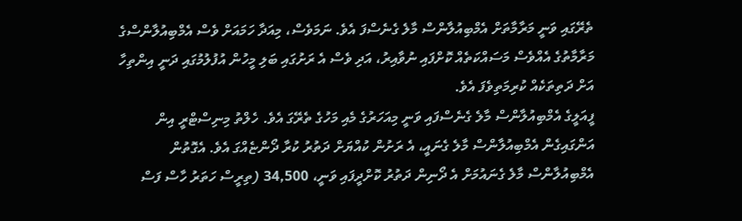ތެރޭގައި ވަނީ މަރާމާތަށް އެމްބިއުލާންސް މާލެ ގެނެސްފަ އެވެ. ނަމަވެސް، މިއަދާ ހަމައަށް ވެސް އެމްބިއުލާންސްގެ މަރާމާތުގެ އެއްވެސް މަސައްކަތެއް ކޮށްފައި ނުވާއިރު، އަދި ވެސް އެ ރަށުގައި ބަލި މީހުން އުފުލުމުގައި ދަނީ އިންތިހާ އަށް ދަތިތަކެއް ކުރިމަތިވެފަ އެވެ.
ފީއަލީގެ އެމްބިއުލާންސް މާލެ ގެނެސްފައި ވަނީ މިއަހަރުގެ މެއި މަހުގެ ތެރޭގަ އެވެ. ހެލްތު މިނިސްޓްރީ އިން އަންގައިގެން އެމްބިއުލާންސް މާލެ ގެނައީ، އެ ރަށުން ކުއްޔަށް ދަތުރު ކުރާ ދޯންޏެއްގަ އެވެ. އެގޮތުން އެމްބިއުލާންސް މާލެ ގެނައުމަށް އެ ދޯނިން ދަތުރު ކޮށްދީފައި ވަނީ، 34,500 (ތިރީސް ހަތަރު ހާސް ފަސް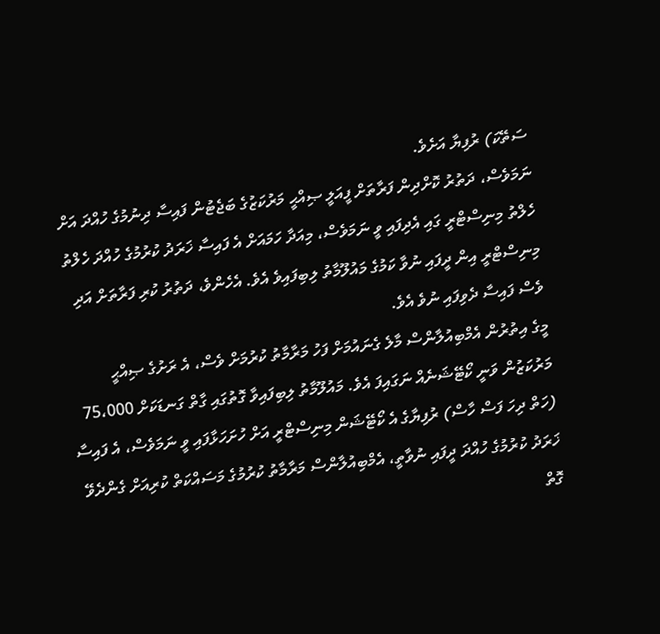ސަތޭކަ) ރުފިޔާ އަށެވެ.
ނަމަވެސް، ދަތުރު ކޮށްދިން ފަރާތަށް ފީއަލީ ޞިއްޙީ މަރުކަޒުގެ ބަޖެޓުން ފައިސާ ދިނުމުގެ ހުއްދަ އަށް ހެލްތު މިނިސްޓްރީ ގައި އެދިފައި ވީ ނަމަވެސް، މިއަދާ ހަމައަށް އެ ފައިސާ ޚަރަދު ކުރުމުގެ ހުއްދަ ހެލްތު މިނިސްޓްރީ އިން ދީފައި ނުވާ ކަމުގެ މައުލޫމާތު ލިބިފައިވެ އެވެ. އެހެންވެ، ދަތުރު ކުރި ފަރާތަށް އަދި ވެސް ފައިސާ ދެވިފައި ނުވެ އެވެ.
މީގެ އިތުރުން އެމްބިއުލާންސް މާލެ ގެނައުމަށް ފަހު މަރާމާތު ކުރުމަށް ވެސް، އެ ރަށުގެ ޞިއްޙީ މަރުކަޒުން ވަނީ ކޯޓޭޝަނެއް ނަގައިފަ އެވެ. މައުލޫމާތު ލިބިފައިވާ ގޮތުގައި ގާތް ގަނޑަކަށް 75،000 (ހަތް ދިހަ ފަސް ހާސް) ރުފިޔާގެ އެ ކޯޓޭޝަން މިނިސްޓްރީ އަށް ހުށަހަޅާފައި ވީ ނަމަވެސް، އެ ފައިސާ ޚަރަދު ކުރުމުގެ ހުއްދަ ދީފައި ނުވާތީ، އެމްބިއުލާންސް މަރާމާތު ކުރުމުގެ މަސައްކަތް ކުރިއަށް ގެންދެވޭ ގޮތް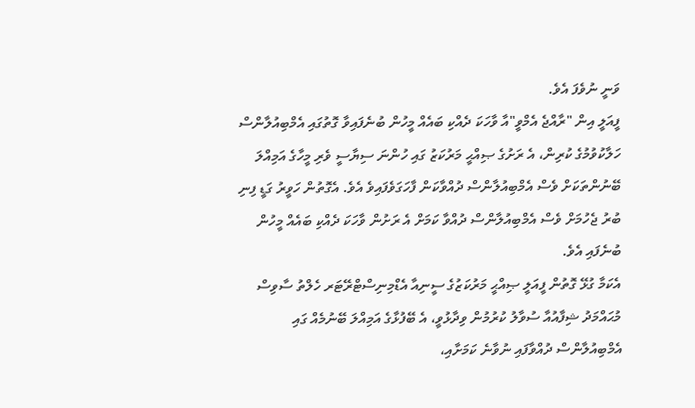ވަނީ ނުވެފަ އެވެ.
ފީއަލީ އިން "ރާއްޖެ އެމްވީ"އާ ވާހަކަ ދެއްކި ބައެއް މީހުން ބުނެފައިވާ ގޮތުގައި އެމްބިއުލާންސް ހަލާކުވުމުގެ ކުރިން، އެ ރަށުގެ ޞިއްޙީ މަރުކަޒު ގައި ހުންނަ ސިޔާސީ ވެރި މީހާގެ އަމިއްލަ ބޭނުންތަކަށް ވެސް އެމްބިއުލާންސް ދުއްވާކަން ފާހަގަވެފައިވެ އެވެ. އެގޮތުން ހަވީރު ގަޑީ ފިނި ބުރު ޖެހުމަށް ވެސް އެމްބިއުލާންސް ދުއްވާ ކަމަށް އެ ރަށުން ވާހަކަ ދެއްކި ބައެއް މީހުން ބުނެފައި އެވެ.
އެކަމާ ގުޅޭ ގޮތުން ފީއަލީ ޞިއްޙީ މަރުކަޒުގެ ސީނިއާ އެޑްމިނިސްޓްރޭޓަރ ހެލްތު ސާވިސް މުޙައްމަދު ޝިފާއުއާ ސުވާލު ކުރުމުން ވިދާޅުވީ، އެ ބޭފުޅާގެ އަމިއްލަ ބޭނުމެއް ގައި އެމްބިއުލާންސް ދުއްވާފައި ނުވާނެ ކަމަށާއި،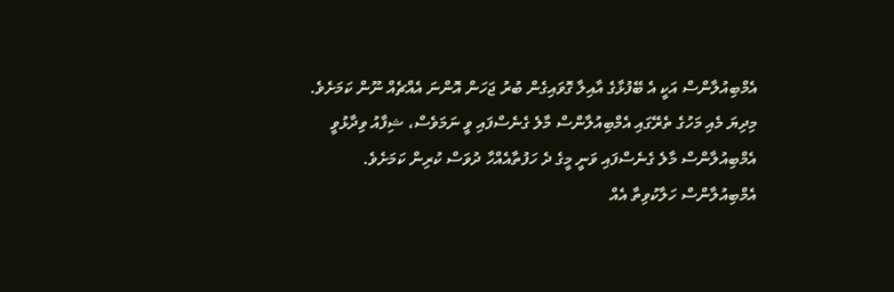އެމްބިއުލާންސް އަކީ އެ ބޭފުޅާގެ އާއިލާ ގޮވައިގެން ބުރު ޖަހަން އޮންނަ އެއްޗެއް ނޫން ކަމަށެވެ.
މިދިޔަ މެއި މަހުގެ ތެރޭގައި އެމްބިއުލާންސް މާލެ ގެނެސްފައި ވީ ނަމަވެސް، ޝިފާއު ވިދާޅުވީ އެމްބިއުލާންސް މާލެ ގެނެސްފައި ވަނީ މީގެ ދެ ހަފުތާއެއްހާ ދުވަސް ކުރިން ކަމަށެވެ. އެމްބިއުލާންސް ހަލާކުވިތާ އެއް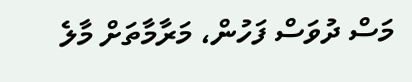މަސް ދުވަސް ފަހުން، މަރާމާތަށް މާލެ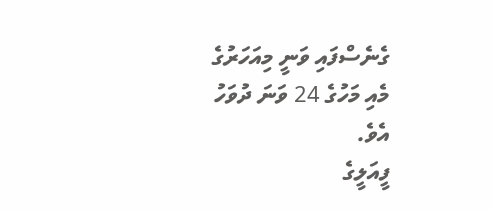ގެނެސްފައި ވަނީ މިއަހަރުގެ މެއި މަހުގެ 24 ވަނަ ދުވަހު އެވެ.
ފީއަލީގެ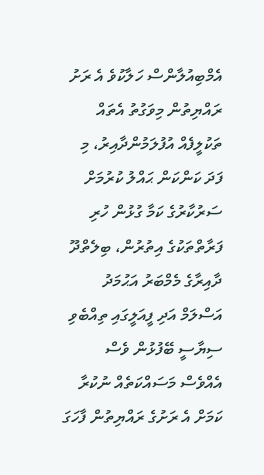އެމްބިއުލާންސް ހަލާކުވެ އެ ރަށު ރައްޔިތުން މިވަގުތު އެތައް ތަކުލީފެއް އުފުލަމުންދާއިރު، މި ފަދަ ކަންކަން ޙައްލު ކުރުމަށް ސަރުކާރުގެ ކަމާ ގުޅުން ހުރި ފަރާތްތަކުގެ އިތުރުން، ބިލެތްދޫ ދާއިރާގެ މެމްބަރު އަޙުމަދު އަސްލަމް އަދި ފީއަލީގައި ތިއްބެވި ސިޔާސީ ބޭފުޅުން ވެސް އެއްވެސް މަސައްކަތެއް ނުކުރާ ކަމަށް އެ ރަށުގެ ރައްޔިތުން ފާހަގަ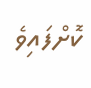ކޮށްފައިވެ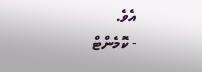އެވެ.
- ކޮމެންޓް